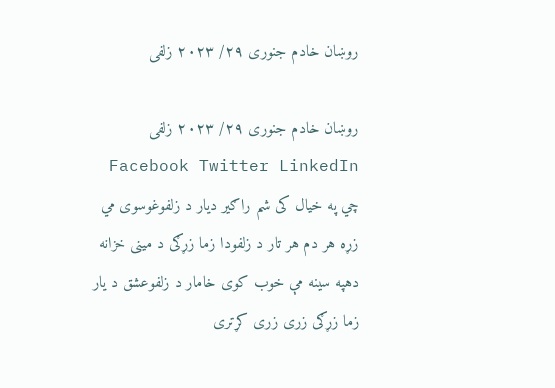روښان خادم جنوری ٢٩/ ٢٠٢٣ زلفی

روښان خادم جنوری ٢٩/ ٢٠٢٣ زلفی Facebook Twitter LinkedIn چي په خیال کی شم راګیر دیار د زلفوغوسوی مي زړه هر دم هر تار د زلفودا زما زړګی د مینی خزانه دهپه سینه مې خوب کوی خامار د زلفوعشق د یار زما زړګی زری زری کړتری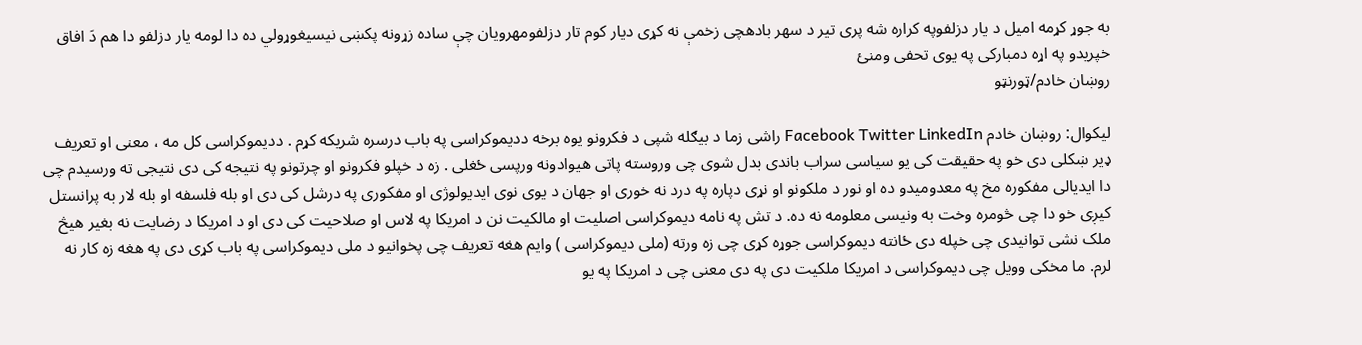به جوړ کړمه امیل د یار دزلفوپه کراره شه پری تیر د سهر بادهچی زخمې نه کړی دیار کوم تار دزلفومهرویان چې ساده زړونه پکښی نیسیغوړولي ده دا لومه یار دزلفو دا هم دَ افاق خپریدو په اړه دمبارکی په یوی تحفی ومنئ
روښان خادم/ټورنټو

لیکوال: روښان خادم Facebook Twitter LinkedIn راشی زما د بیګله شپی د فکرونو یوه برخه ددیموکراسی په باب درسره شریکه کړم . ددیموکراسی کل مه ، معنی او تعریف ډیر ښکلی دی خو په حقیقت کی یو سیاسی سراب باندی بدل شوی چی وروسته پاتی هیوادونه ورپسی ځغلی . زه د خپلو فکرونو او چرتونو په نتیجه کی دی نتیجی ته ورسیدم چی دا ایدیالی مفکوره مخ په معدومیدو ده او نور د ملکونو او نړی دپاره په درد نه خوری او جهان د یوی نوی ایدیولوژی او مفکوری په درشل کی دی او بله فلسفه او بله لار به پرانستل کیږی خو دا چی څومره وخت به ونیسی معلومه نه ده. د تش په نامه دیموکراسی اصلیت او مالکیت نن د امریکا په لاس او صلاحیت کی دی او د امریکا د رضایت نه بغیر هیڅ ملک نشی توانیدی چی خپله دی ځانته دیموکراسی جوړه کړی چی زه ورته (ملی دیموکراسی ) وایم هغه تعریف چی پخوانیو د ملی دیموکراسی په باب کړی دی په هغه زه کار نه لرم. ما مخکی وویل چی دیموکراسی د امریکا ملکیت دی په دی معنی چی د امریکا په یو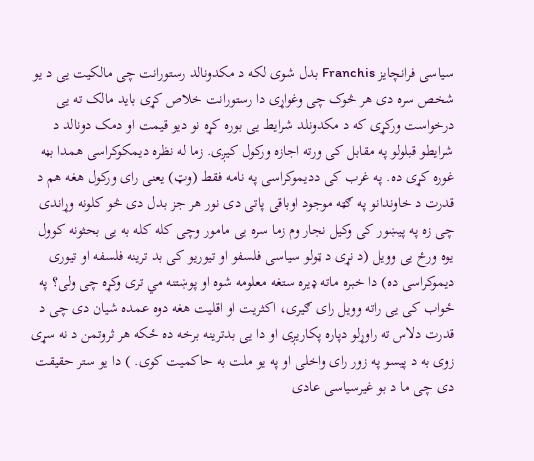سیاسی فرانچایز Franchis بدل شوی لکه د مکدونالد رستورانت چی مالکیت یی د یو شخص سره دی هر څوک چی وغواړی دا رستورانت خلاص کړی باید مالک ته یی درخواست ورکړی که د مکدونلد شرایط یی بوره کړه نو دیو قیمت او دمک دونالد د شرایطو قبلولو په مقابل کی ورته اجازه ورکول کیږی. زما له نظره دیمکوکراسی همدا بڼه غوره کړی ده. په غرب کی ددیموکراسی په نامه فقط (وټ) یعنی رای ورکول هغه هم د قدرت د خاوندانو په ګټه موجود اوباقی پاتی دی نور هر جز بدل دی څو کلونه وړاندی چی زه په پیښور کی وکیل نجار وم زما سره یی مامور وچی کله کله به یی بحثونه کوول یوه ورځ یی وویل (د نړی د ټولو سیاسی فلسفو او تیوریو کی بد ترینه فلسفه او تیوری دیموکراسی ده) دا خبره ماته ډیره ستغه معلومه شوه او پوښتنه مي تری وکړه چی ولی؟ په ځواب کی یی راته وویل رای ګیری، اکثریت او اقلیت هغه دوه عمده شیان دی چی د قدرت دلاس ته راوړلو دپاره پکاریږی او دا یی بدترینه برخه ده ځکه هر ثروتمن د نه سړی زوی به د پیسو په زور رای واخلی او په یو ملت به حاکمیت کوی. ) دا یو ستر حقیقت دی چی ما د بو غیرسیاسی عادی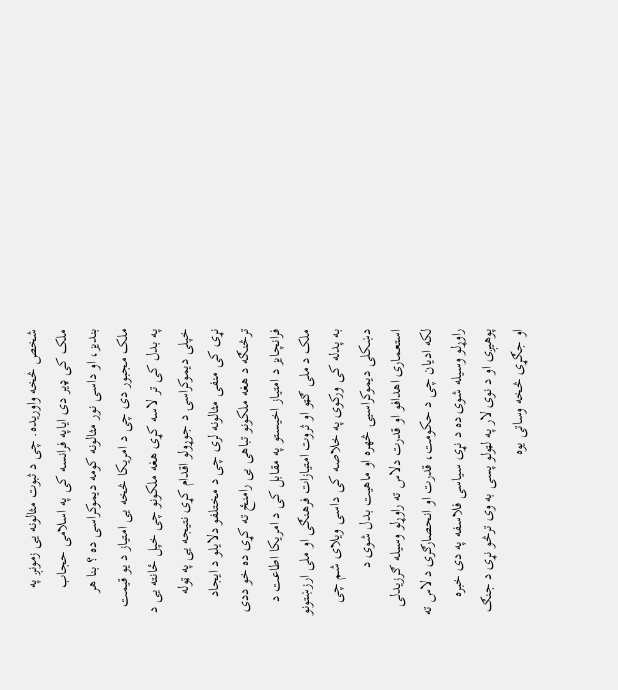شخص څخه واوریده. چی د ثبوت مثالونه یی زمونږ په ملک کی ډیر دی ایاپه فرانسه کی په اسلامی حجاب بندیز، او داسی نور مثالونه کومه دیموکراسی ده ؟ بنا هر ملک مجبور دی چی د امریکا څخه یی امتیاز د یو قیمت په بدل کی تر لاسه کړی هغه ملکونو چی خپل ځانته یی د خپلی دیموکراسۍ د جوړولو اقدام کړی نتیجه یی په ټوله نړی کی منفی مثالونه لری چی د مختلفو دلایلو د ایجاد ترڅنګه د هغه ملکونو تباهی یی رامنځ ته کړی ده خو ددی فرانچایز د امتیاز اخیستو په مقابل کی د امریکا اطاعت د ملک د ملی ګټو او ثروت امتیازات فرهنګی او ملی ارزښتونو به پدله کی ورکوی په خلاصه کی داسی ویلای شم چی دښکلی دیموکراسیۍ څهره او ماهیت بدل شوی د استعماری اهدافو او قدرت دلاس ته راوړلو وسیله ګرزیدلی لکه ادیان چی د حکومت، قدرت او انحصارګری د لاس ته راوړلو وسیله شوی ده د نړی سیاسی فلاسفه په دی خبره پوهیږی او د نوی لار په لټولو پسی به وی ترڅو نړی د جنګ او جګړی څخه وساتی یوه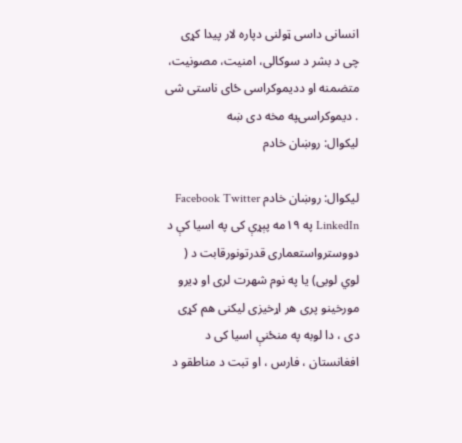انسانی داسی ټولنی دپاره لار پیدا کړی چی د بشر د سوکالی، امنیت، مصونیت، متضمنه او ددیموکراسی ځای ناستی شی . دیموکراسۍپه مخه دی ښه
لیکوال: روښان خادم

لیکوال: روښان خادم Facebook Twitter LinkedIn په ۱۹مه پېړې کی په اسیا کې د دووسترواستعماری قدرتونورقابت د ( لوي لوبی) یا په نوم شهرت لری او ډیرو مورخینو پری هر اړخیزی لیکنی هم کړی دی ، دا لوبه په منځنې اسیا کی د افغانستان ، فارس ، او تبت د مناطقو د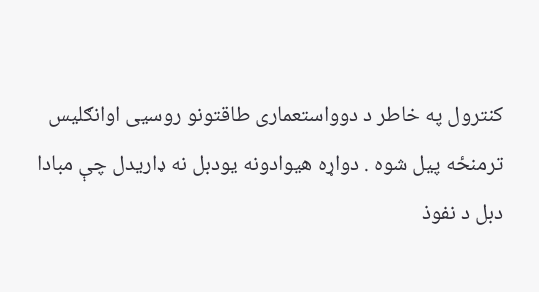کنترول په خاطر د دوواستعماری طاقتونو روسیی اوانګلیس ترمنځه پیل شوه . دواړه هیوادونه یودبل نه ډاریدل چې مبادا دبل د نفوذ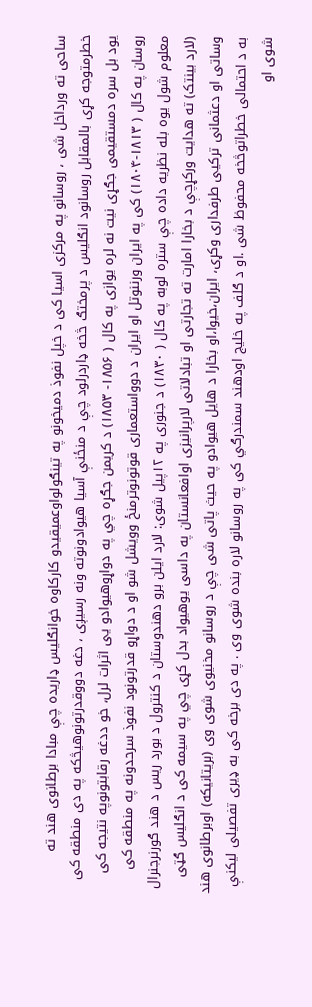ساحی ته ورداخل شی ، روسانو په مرکزی اسیا کی د خپل نفوذ دمیخونو په تینګولواوعمیقیدو کارکاوه خوانګلیس ډاریده چې مبادا برطانوی هند ته خطرمتوجه کړی بالمقابل روسانود انګلیس د پرمختګ څخه ډاردرلود چې د منځنې آسیا هیوادونوته ونه رسیږی ، دغه دووقدرتونوهیڅکه په دی منطقه کی یود بل سره دمستقیمی جګړی نیت نه لره یوازی په کال ( ۱۸۵۶- ۱۸۵۳) د کریمن جګړه چي په دواړوهیوادو یی اثرات لرل، خو ددغه رقابتونوپه نتیجه کی روسان په کال ( ۱۸۱۳-۱۸۰۴) کی په ایران ورننوتل او ایران د دوواستعماری قوتونوترمنځ وویشل شو او د دواړو قدرتونود نفوذ سرحدونه په منطقه کی معلوم شول یوه بله نظریه داده چې ستره لوبه په کال ( ۱۸۳۰) د جنوری په ۱۲پیل شوی: لارد ایلن برو دهندوستان د کنترول د بورد ریس د هند ګورنرجنرال (لارد بینتک) ته هدایت ورکړچې د بخارا امارت ته تجارتی او تبادلاتی لارپرانیزی اوافعانستان په داسی یوهیواد بدل کړی چي په سیمه کی د انګلیس ګټی وساتی او دعثمانی ترکیی طرفداری وکړی، ایران،خیوا،او بخارا د هایل هیوادو په حیث پاتی شی چې د روسانو مخنیوی شوی وی (بریتانیکه) اوبرطانوی هند به د احتمالی خطراتوڅخه محفوظ شی .او د ګلف په خلیج اودهند سمندرګي کی په روسانو لاره بنده شوی وی . په دی برخه کی به ډیری تفصیلی لیکنې شوی او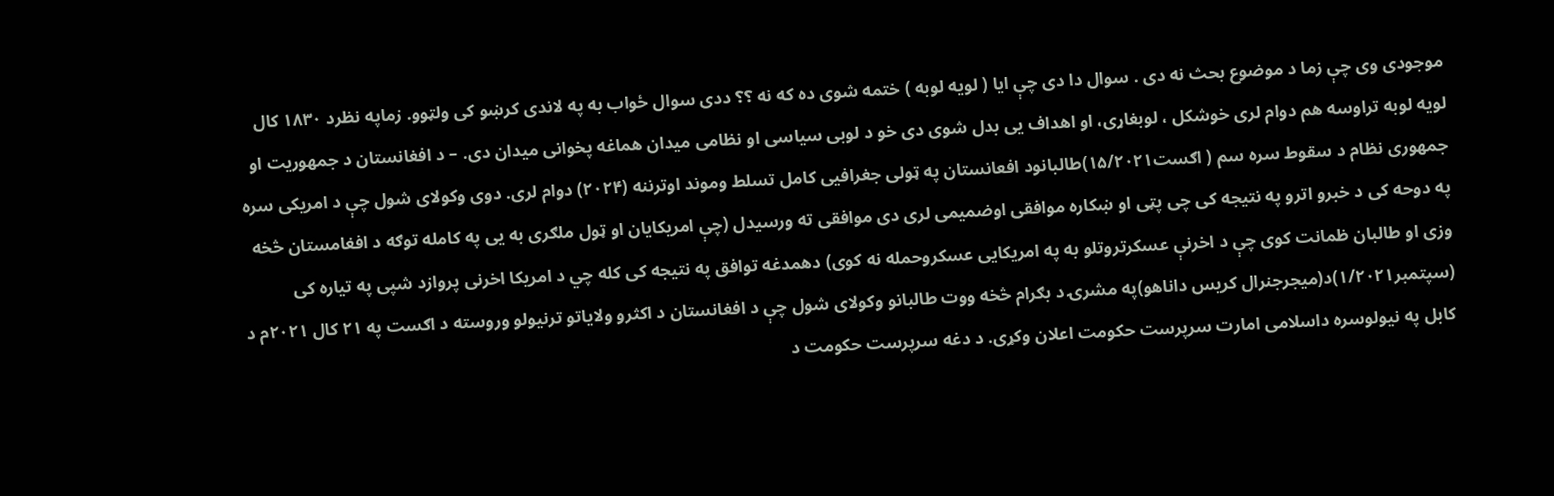موجودی وی چې زما د موضوع بحث نه دی . سوال دا دی چې ایا ( لویه لوبه ) ختمه شوی ده که نه ؟؟ ددی سوال ځواب به په لاندی کرښو کی ولټوو. زماپه نظرد ۱۸۳۰ کال لویه لوبه تراوسه هم دوام لری خوشکل ، لوبغاړی، او اهداف یی بدل شوی دی خو د لوبی سیاسی او نظامی میدان هماغه پخوانی میدان دی. – د افغانستان د جمهوریت او جمهوری نظام د سقوط سره سم ( اګست۱۵/۲۰۲۱)طالبانود افعانستان په ټولی جغرافیی کامل تسلط وموند اوترننه (۲۰۲۴) دوام لری. دوی وکولای شول چې د امریکی سره په دوحه کی د خبرو اترو په نتیجه کی چی پټی او ښکاره موافقی اوضمیمی لری دی موافقی ته ورسیدل (چې امریکایان او ټول ملګری به یی په کامله توګه د افغامستان څخه وزی او طالبان ظمانت کوی چې د اخرنې عسکرتروتلو به په امریکایی عسکروحمله نه کوی) دهمدغه توافق په نتیجه کی کله چي د امریکا اخرنی پروازد شپی په تیاره کی (سپتمبر۱/۲۰۲۱)د(میجرجنرال کریس داناهو)په مشرۍ د بګرام څخه ووت طالبانو وکولای شول چې د افغانستان د اکثرو ولایاتو ترنیولو وروسته د اګست په ۲۱ کال ۲۰۲۱م د کابل په نیولوسره داسلامی امارت سرپرست حکومت اعلان وکړی. د دغه سرپرست حکومت د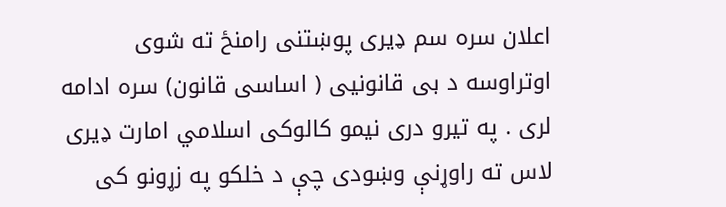اعلان سره سم ډیری پوښتنی رامنځ ته شوی اوتراوسه د بی قانونیی ( اساسی قانون) سره ادامه لری . په تیرو دری نیمو کالوکی اسلامي امارت ډیری لاس ته راوړنې وښودی چې د خلکو په زړونو کی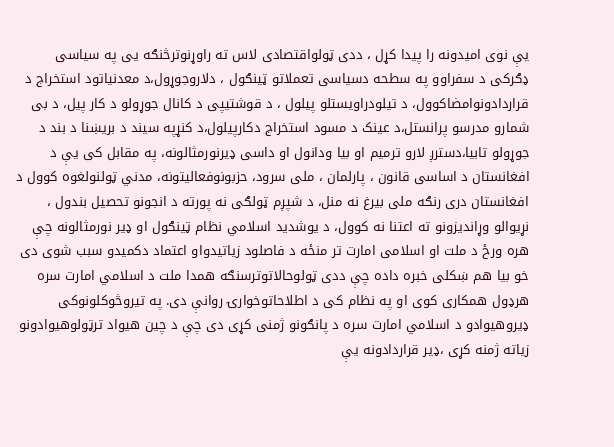یې نوی امیدونه را پیدا کړل ، ددی ټولواقتصادی لاس ته راوړنوترڅنګه یی په سیاسی ډګرکی د سفراوو په سطحه دسیاسی تعملاتو ټینګول ، دلاروجوړول،د معدنیاتود استخراج د قراردادونوامضاکوول، د تیلودراویستلو پیلول ، د قوشتیپی د کانال جوړولو د کار پیل، د بی شمارو مدرسو پرانستل،د عینک د مسود استخراج دکارپیلول،د کنړپه سیند د بریښنا د بند د جوړولو تابیا،دسترږ لارو ترمیم او بیا ودانول او داسی ډیرنورمثالونه، په مقابل کی یې د افغانستان د اساسی قانون ، پارلمان ، ملی سرود، حزبونوفعالیتونه، مدني ټولنولغوه کوول د افغانستان دری رنګه ملی بیرغ نه منل، د شپږم ټولګی نه پورته د انجونو تحصیل بندول ، نړیوالو وړاندیزونو ته اعتنا نه کوول، د یوشدید اسلامي نظام ټینګول او ډیر نورمثالونه چې هره ورځ د ملت او اسلامی امارت تر منځه د فاصلود زیاتیدواو اعتماد دکمیدو سبب شوی دی خو بیا هم ښکلی خبره داده چې ددی ټولوحالاتوترسنګه همدا ملت د اسلامي امارت سره هرډول همکاری کوی او په نظام کی د اطلاحاتوخوارۍ روانې دی. په تیروڅوکلونوکی ډیروهیوادو د اسلامي امارت سره د پانګونو ژمنی کړی دی چې د چین هیواد ترټولوهیوادونو زیاته ژمنه کړی ،ډیر قراردادونه یې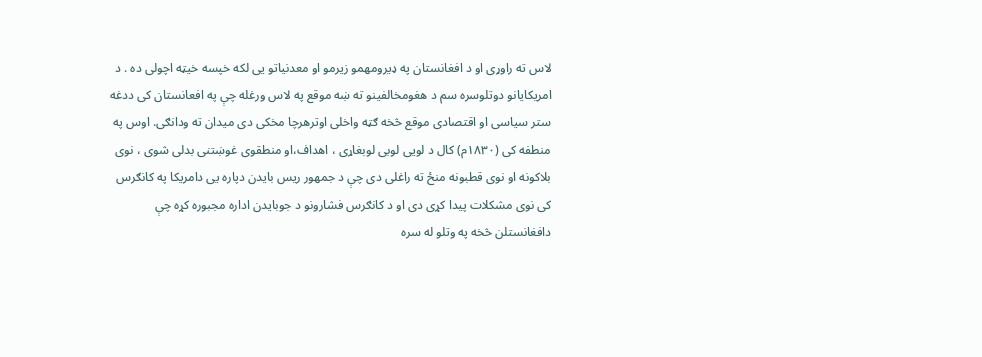لاس ته راوړی او د افغانستان په ډیرومهمو زیرمو او معدنیاتو یی لکه خپسه خیټه اچولی ده . د امریکایانو دوتلوسره سم د هغومخالفینو ته ښه موقع په لاس ورغله چې په افعانستان کی ددغه ستر سیاسی او اقتصادی موقع څخه ګټه واخلی اوترهرچا مخکی دی میدان ته ودانګی. اوس په منطفه کی (۱۸۳۰م) کال د لویی لوبی لوبغاړی ، اهداف،او منطقوی غوښتنی بدلی شوی ، نوی بلاکونه او نوی قطبونه منځ ته راغلی دی چې د جمهور ریس بایدن دپاره یی دامریکا په کانګرس کی نوی مشکلات پیدا کړی دی او د کانګرس فشارونو د جوبایدن اداره مجبوره کړه چې دافغانستلن څخه په وتلو له سره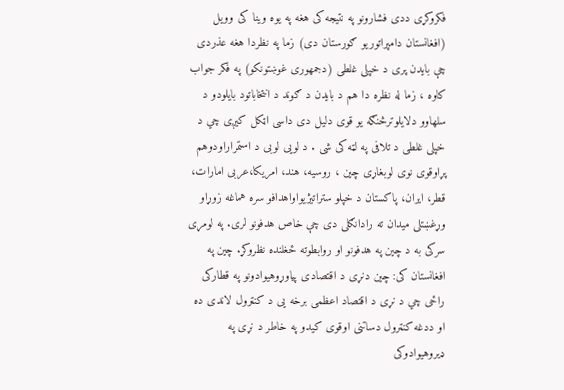فکروکړی ددی فشارونو په نتیجه کی هغه په یوه وینا کی وویل (افغانستان دامپراتوریو ګورستان دی) زما په نظردا هغه عذردی چې بایدن پری د خپلی غلطی (دجمهوری غوښتونکو) په فکر جواب کاوه ، زما له نظره دا هم د بایدن د ګوند د انتخاباتود بایلودو د سلهاوو دلایلوترڅنګه یو قوی دلیل دی داسی اټکل کیږی چي د خپلی غلطی د تلافی په لټه کی شی . د لویی لوبی د استمراراودوهم پړاوقوی نوی لوبغاړی چین ، روسیه، هند، امریکا،عربی امارات، قطر، ایران، پاکستان د خپلو ستراتیژیواواهدافو سره هماغه زوړاو وړغښتلی میدان ته رادانګلی دی چې خاص هدفونو لری. په لومړی سرکی به د چین په هدفونو او روابطوته ځغلنده نظروکړ. چین په افغانستان کی: چین دنړی د اقتصادی پیاوړوهیوادونو په قطارکی راځی چي د نړی د اقتصاد اعظمی برخه یی د کنټرول لاندی ده او ددغه کنټرول دساتنی اوقوی کیدو په خاطر د نړی په ډیروهیوادوکی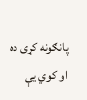پانګونه کړی ده او کوي یې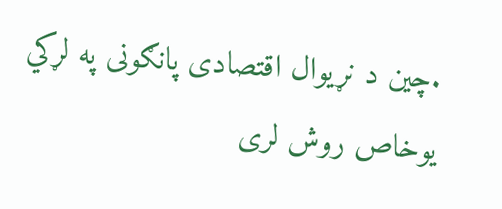.چین د نړیوال اقتصادی پانګونی په لړکي یوخاص روش لری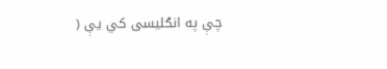چې په انګلیسی کي یې (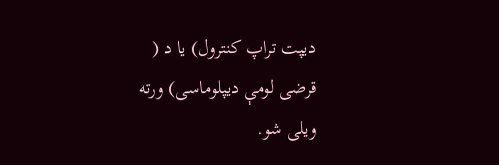دیپت تراپ کنترول) یا د ( قرضی لومې دیپلوماسی) ورته ویلی شو.